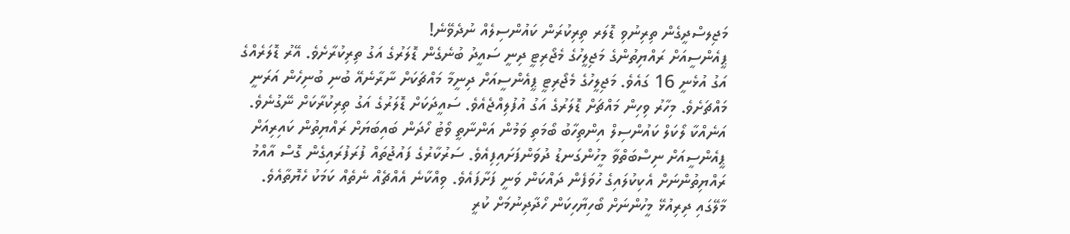މަޖިލސްދީގެން ތިރިނުވި ޑޮލަރ ތިރިކުރަން ކައުންސިލެއް ނުދެވޭނެ!
ޕީއެންސީއަށް ރައްޔިތުންގެ މަޖިލީހުގެ މެޖޯރިޓީ ދިނީ ސައީދު ބުނެގެން ޑޮލަރުގެ އަގު ތިރިކުރާށެވެ. އޭރު ޑޮލަރެއްގެ އަގު އުޅެނީ 16 ގައެވެ. މަޖިލީހުގެ މެޖޯރިޓީ ޕީއެންސީއަށް ދިނީމާ މައްޗަކަށް ނާރާނެއޭ ބުނި ބުނިހެން އަރަނީ މައްޗަށެވެ. މިހާރު ވިހިން މައްޗަށް ޑޮލަރުގެ އަގު އުފުލިއްޖެއެވެ. ސައީދަކަށް ޑޮލަރުގެ އަގު ތިރިކުރާކަށް ނޭގުނެވެ.
އަނެއްކާ ލޯކަލް ކައުންސިލް އިންތިހާބު ބޯމަތި ވަމުން އަންނާތީ ވޯޓު ހޯދަން ބައިބަޔަށް ރައްޔިތުން ކައިރިއަށް ޕީއެންސީއަށް ނިސްބަތްވާ މީހުންގަނޑު ދުވަންފަށައިފިއެވެ. ސަރުކާރުގެ ފައުޖުތައް ފުރަފުރައިގެން ގޮސް އާއްމު ރައްޔިތުންނަށް އެކިކުލައިގެ ހުވަފެން ދައްކަން ވަނީ ފަށާފައެވެ. ވިއްކާނެ އެއްޗެއް ނެތެއް ކަމަކު ހެޔޮތާއެވެ.
މާލޭގައި ދިރިއުޅޭ މީހުންނަށް ބޯހިޔާހިކަން ހޯދާދިނުމަށް ކުރީ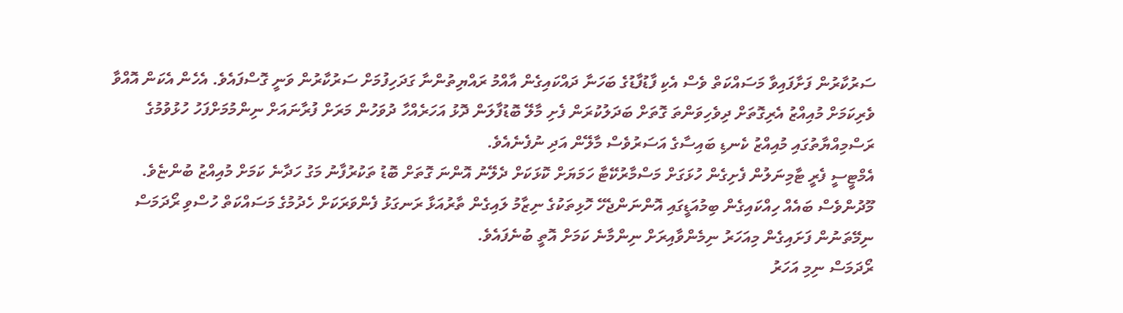ސަރުކާރުން ފަށާފައިވާ މަސައްކަތް ވެސް އެކި ފާޑުފާޑުގެ ބަހަނާ ދައްކައިގެން އާއްމު ރައްޔިތުންނާ ގަދަހިފުމަށް ސަރުކާރުން ވަނީ ގޮސްފައެވެ. އެހެން އެކަން އޮއްވާ ވެރިކަމަށް މުއިއްޒު އެރިގޮތަށް ދިވެހިވަންތަ ގޮތަށް ބަދަލުކުރަން ފެށި މާލޭ ބޮޑުފާލަން ދޮޅު އަހަރެއްހާ ދުވަހުން މަރަށް ފުރާނައަށް ނިންމުމަށްފަހު ހުޅުވުމުގެ ރަސްމިއްޔާތުގައި މުއިއްޒު ކެނޑި ބައިސާގެ އަސަރުވެސް މާލޭން އަދި ނުފެނެއެވެ.
އެމްޓީސީ ފެރީ ޓާމިނަލުން ފެށިގެން ހުޅަގަށް މަސްމާރުކޭޓާ ހަމަޔަށް ކޮޅަކަށް ދެލޭނު އޮންނަ ގޮތަށް ބޮޑު ތަކުރުފާނު މަގު ހަދާނެ ކަމަށް މުއިއްޒު ބުންޏެވެ. މޫދުންވެސް ބައެއް ހިއްކައިގެން ބިމުއަޑީގައި އޮންނަންޖެހޭ ހޮޅިތަކުގެ ނިޒާމު ލައިގެން ތާރުއަޅާ ރަނގަޅު ފެންވަރަކަށް ހެދުމުގެ މަސައްކަތް ހުސްވި ރޯދަމަސް ނިމޭތަނުން ފަށައިގެން މިއަހަރު ނިމެންވާއިރަށް ނިންމާނެ ކަމަށް އޮތީ ބުނެފައެވެ.
ރޯދަމަސް ނިމި އަހަރު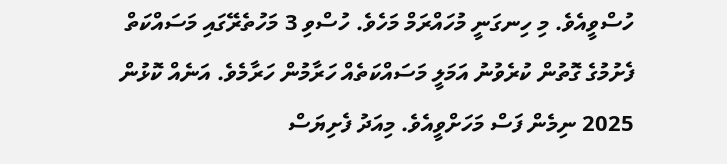ހުސްވީއެވެ. މި ހިނގަނީ މުހައްރަމް މަހެވެ. ހުސްވި 3 މަހުތެރޭގައި މަސައްކަތް ފެށުމުގެ ގޮތުން ކުރެވުނު އަމަލީ މަސައްކަތެއް ހަރާމުން ހަރާމެވެ. އަނެއް ކޮޅުން 2025 ނިމެން ފަސް މަހަށްވީއެވެ. މިއަދު ފެށިޔަސް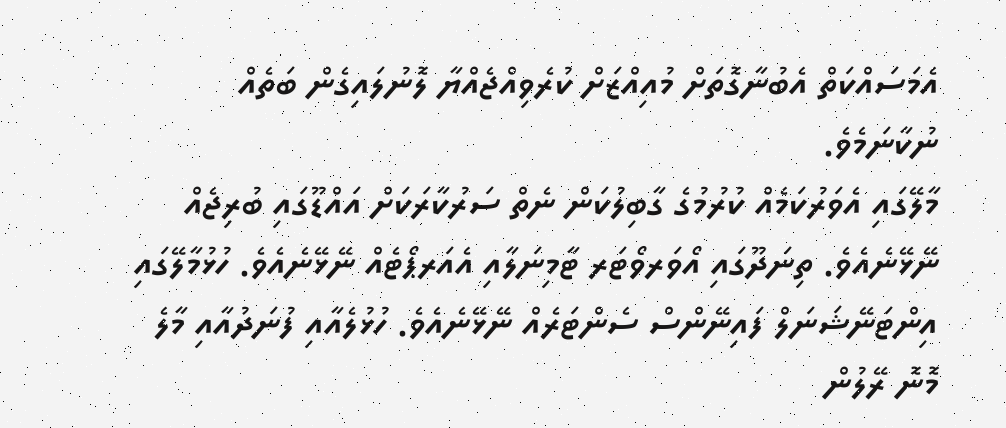އެމަސައްކަތް އެބުނާގޮތަށް މުއިއްޒަށް ކުރެވިއްޖެއްޔާ ލޮނުލައިގެން ބަތެއް ނުކާނަމެވެ.
މާލޭގައި އެވަރުކަމެއް ކުރުމުގެ ގާބިލުކަން ނެތް ސަރުކާރަކަށް އައްޑޫގައި ބުރިޖެއް ނޭޅޭނެއެވެ. ތިނަދޫގައި އޯވަރވޯޓަރ ޓާމިނަލާއި އެއަރޕޯޓެއް ނޭޅޭނެއެވެ. ހުޅުމާލޭގައި އިންޓަނޭޝަނަލް ފައިނޭންސް ސެންޓަރެއް ނޭޅޭނެއެވެ. ހުޅުލެއާއި ފުނަދުއާއި މާލެ މޮނޮ ރޭލުން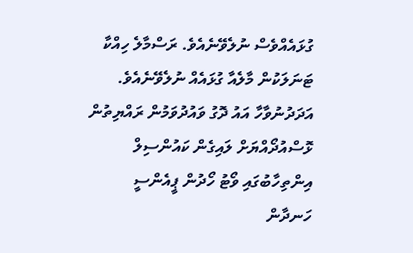ގުޅައެއްވެސް ނުލެވޭނެއެވެ. ރަސްމާލެ ހިއްކާ ޓަނަލަކުން މާލެއާ ގުޅައެއް ނުލެވޭނެއެވެ. އަދަދުނުވާހާ އައު ދޮގު ވައުދުވަމުން ރައްޔިތުން ޅޮސްއުދޯއްޔަށް ލައިގެން ކައުންސިލް އިންތިހާބުގައި ވޯޓު ހޯދުން ޕީއެންސީ ހަނދާން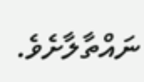ނައްތާލާށެވެ.